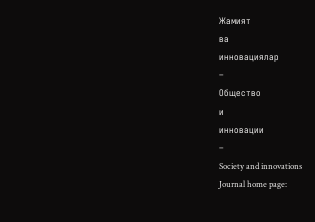Жамият
ва
инновациялар
–
Общество
и
инновации
–
Society and innovations
Journal home page: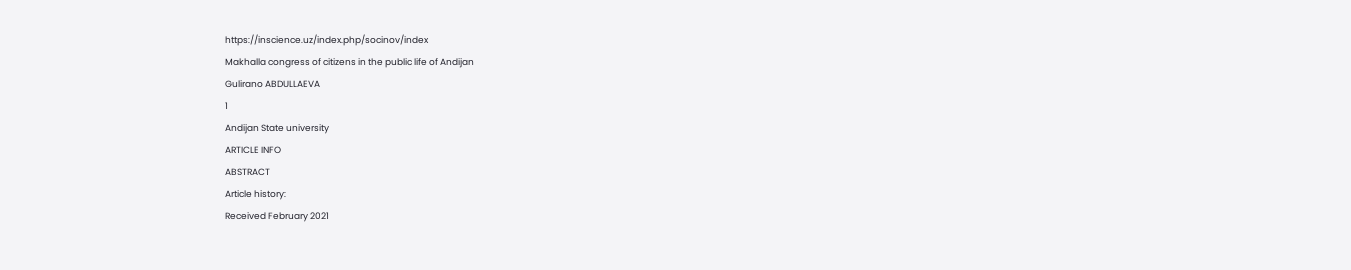https://inscience.uz/index.php/socinov/index
Makhalla congress of citizens in the public life of Andijan
Gulirano ABDULLAEVA
1
Andijan State university
ARTICLE INFO
ABSTRACT
Article history:
Received February 2021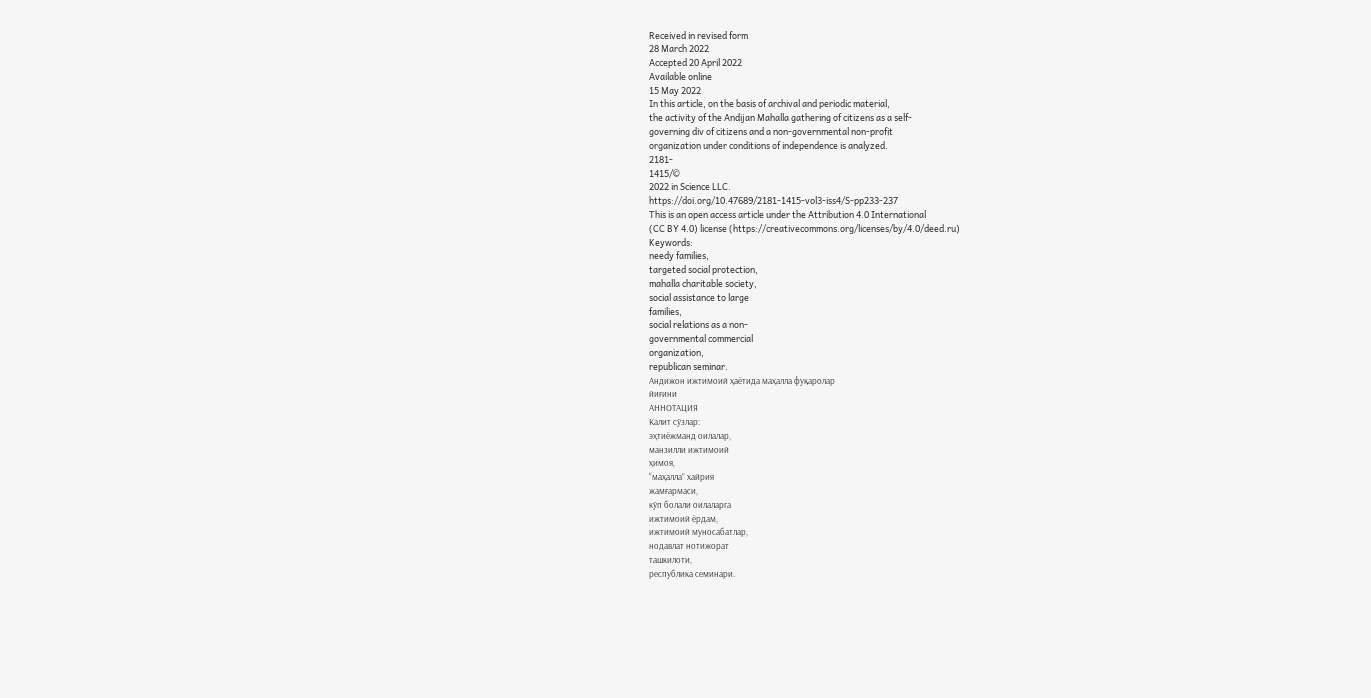Received in revised form
28 March 2022
Accepted 20 April 2022
Available online
15 May 2022
In this article, on the basis of archival and periodic material,
the activity of the Andijan Mahalla gathering of citizens as a self-
governing div of citizens and a non-governmental non-profit
organization under conditions of independence is analyzed.
2181-
1415/©
2022 in Science LLC.
https://doi.org/10.47689/2181-1415-vol3-iss4/S-pp233-237
This is an open access article under the Attribution 4.0 International
(CC BY 4.0) license (https://creativecommons.org/licenses/by/4.0/deed.ru)
Keywords:
needy families,
targeted social protection,
mahalla charitable society,
social assistance to large
families,
social relations as a non-
governmental commercial
organization,
republican seminar.
Андижон ижтимоий ҳаётида маҳалла фуқаролар
йиғини
АННОТАЦИЯ
Калит сўзлар:
эҳтиёжманд оилалар,
манзилли ижтимоий
ҳимоя,
“маҳалла” хайрия
жамғармаси,
кўп болали оилаларга
ижтимоий ёрдам,
ижтимоий муносабатлар,
нодавлат нотижорат
ташкилоти,
республика семинари.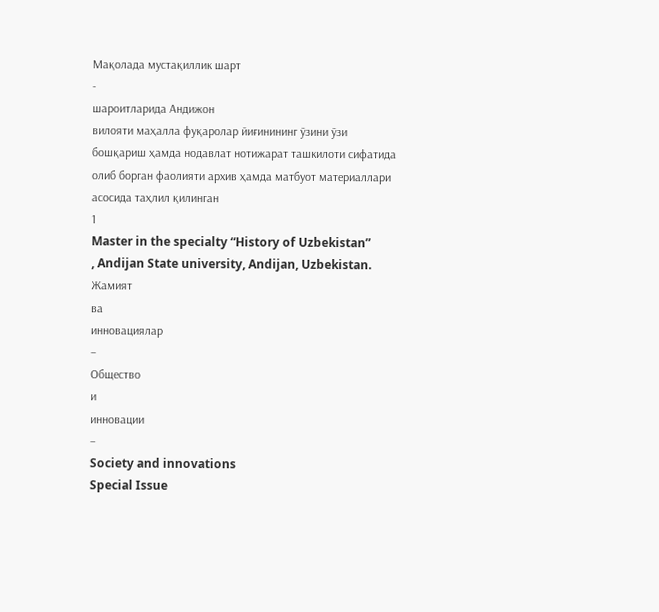Мақолада мустақиллик шарт
-
шароитларида Андижон
вилояти маҳалла фуқаролар йиғинининг ўзини ўзи
бошқариш ҳамда нодавлат нотижарат ташкилоти сифатида
олиб борган фаолияти архив ҳамда матбуот материаллари
асосида таҳлил қилинган
1
Master in the specialty “History of Uzbekistan”
, Andijan State university, Andijan, Uzbekistan.
Жамият
ва
инновациялар
–
Общество
и
инновации
–
Society and innovations
Special Issue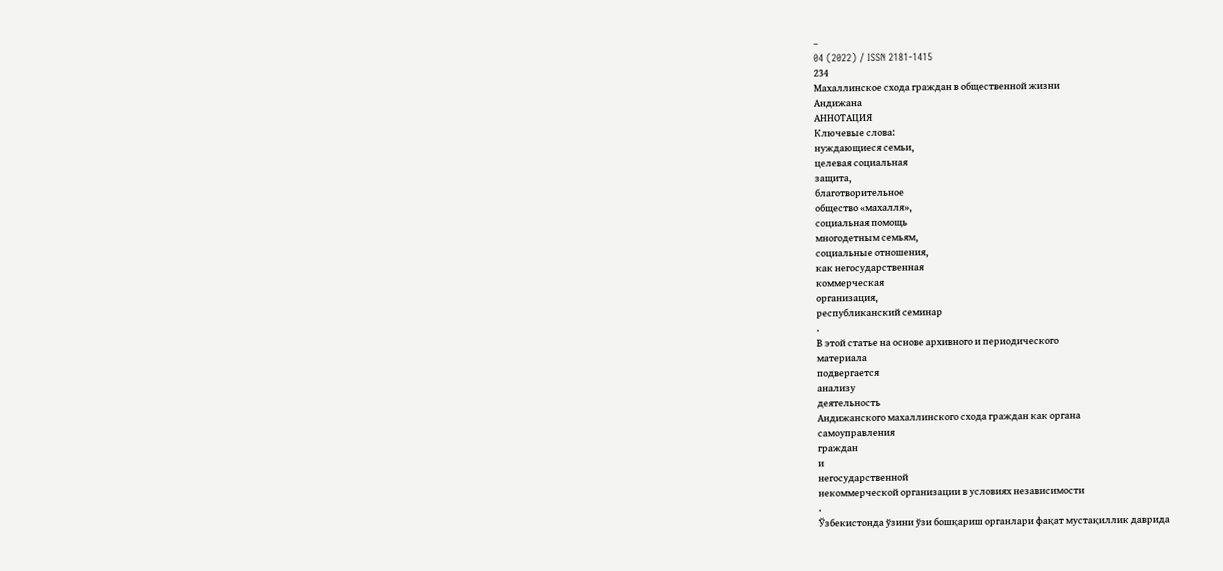–
04 (2022) / ISSN 2181-1415
234
Махаллинское схода граждан в общественной жизни
Андижана
АННОТАЦИЯ
Ключевые слова:
нуждающиеся семьи,
целевая социальная
защита,
благотворительное
общество «махалля»,
социальная помощь
многодетным семьям,
социальные отношения,
как негосударственная
коммерческая
организация,
республиканский семинар
.
В этой статье на основе архивного и периодического
материала
подвергается
анализу
деятельность
Андижанского махаллинского схода граждан как органа
самоуправления
граждан
и
негосударственной
некоммерческой организации в условиях независимости
.
Ўзбекистонда ўзини ўзи бошқариш органлари фақат мустақиллик даврида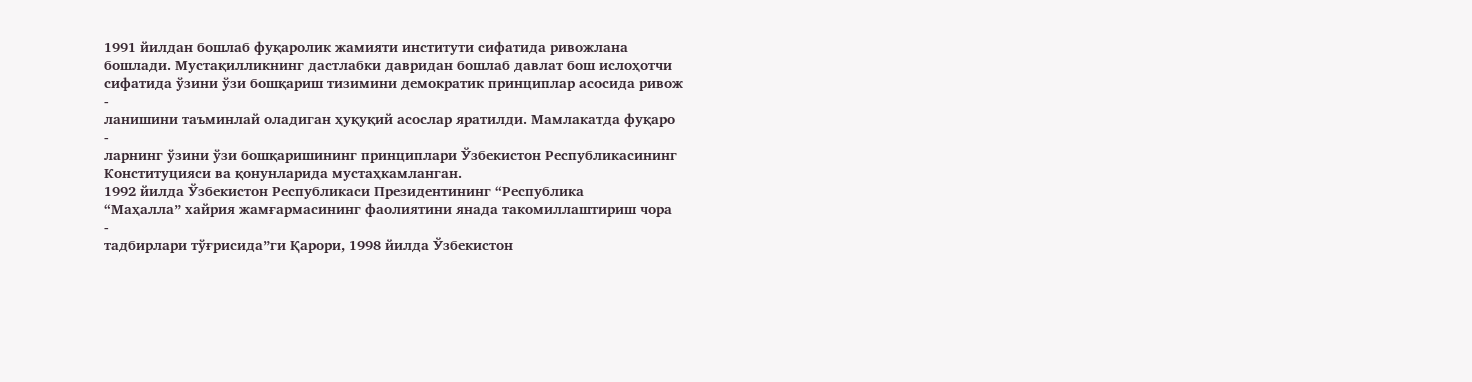1991 йилдан бошлаб фуқаролик жамияти институти сифатида ривожлана
бошлади. Мустақилликнинг дастлабки давридан бошлаб давлат бош ислоҳотчи
сифатида ўзини ўзи бошқариш тизимини демократик принциплар асосида ривож
-
ланишини таъминлай оладиган ҳуқуқий асослар яратилди. Мамлакатда фуқаро
-
ларнинг ўзини ўзи бошқаришининг принциплари Ўзбекистон Республикасининг
Конституцияси ва қонунларида мустаҳкамланган.
1992 йилда Ўзбекистон Республикаси Президентининг “Республика
“Маҳалла” хайрия жамғармасининг фаолиятини янада такомиллаштириш чора
-
тадбирлари тўғрисида”ги Қарори, 1998 йилда Ўзбекистон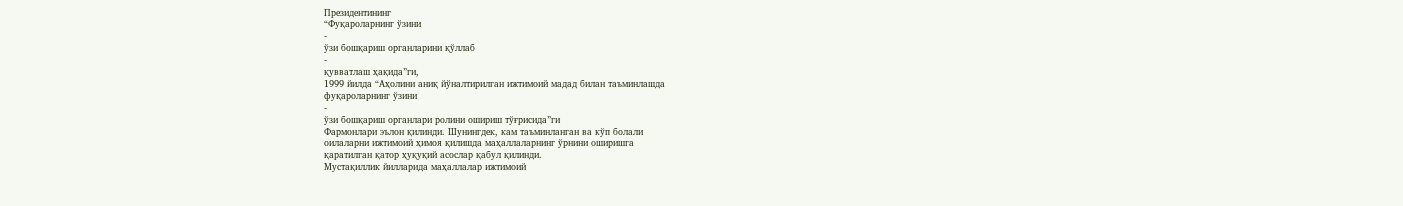Президентининг
“Фуқароларнинг ўзини
-
ўзи бошқариш органларини қўллаб
-
қувватлаш ҳақида”ги,
1999 йилда “Аҳолини аниқ йўналтирилган ижтимоий мадад билан таъминлашда
фуқароларнинг ўзини
-
ўзи бошқариш органлари ролини ошириш тўғрисида”ги
Фармонлари эълон қилинди. Шунингдек, кам таъминланган ва кўп болали
оилаларни ижтимоий ҳимоя қилишда маҳаллаларнинг ўрнини оширишга
қаратилган қатор ҳуқуқий асослар қабул қилинди.
Мустақиллик йилларида маҳаллалар ижтимоий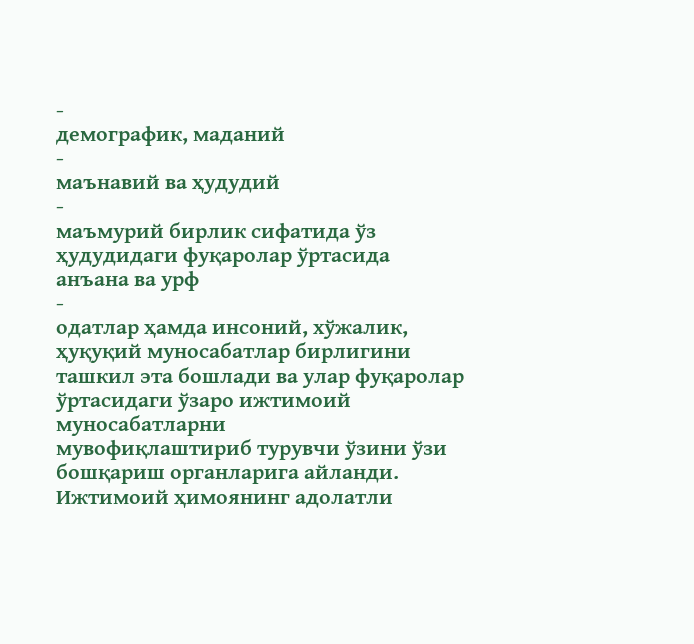-
демографик, маданий
-
маънавий ва ҳудудий
-
маъмурий бирлик сифатида ўз ҳудудидаги фуқаролар ўртасида
анъана ва урф
-
одатлар ҳамда инсоний, хўжалик, ҳуқуқий муносабатлар бирлигини
ташкил эта бошлади ва улар фуқаролар ўртасидаги ўзаро ижтимоий муносабатларни
мувофиқлаштириб турувчи ўзини ўзи бошқариш органларига айланди.
Ижтимоий ҳимоянинг адолатли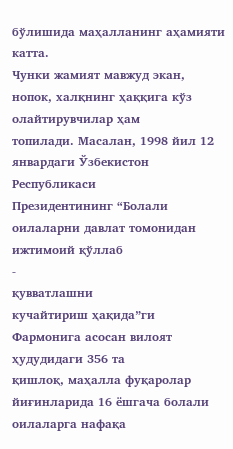бўлишида маҳалланинг аҳамияти
катта.
Чунки жамият мавжуд экан, нопок, халқнинг ҳаққига кўз олайтирувчилар ҳам
топилади. Масалан, 1998 йил 12 январдаги Ўзбекистон Республикаси
Президентининг “Болали оилаларни давлат томонидан ижтимоий қўллаб
-
қувватлашни
кучайтириш ҳақида”ги Фармонига асосан вилоят ҳудудидаги 356 та
қишлоқ, маҳалла фуқаролар йиғинларида 16 ёшгача болали оилаларга нафақа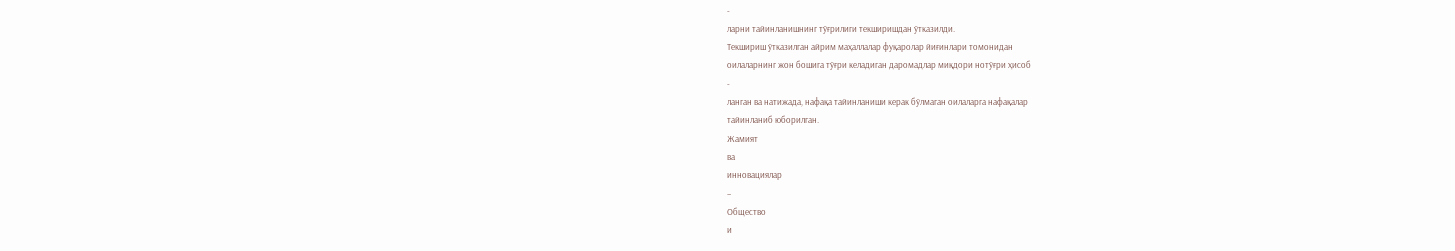-
ларни тайинланишнинг тўғрилиги текширишдан ўтказилди.
Текшириш ўтказилган айрим маҳаллалар фуқаролар йиғинлари томонидан
оилаларнинг жон бошига тўғри келадиган даромадлар миқдори нотўғри ҳисоб
-
ланган ва натижада, нафақа тайинланиши керак бўлмаган оилаларга нафақалар
тайинланиб юборилган.
Жамият
ва
инновациялар
–
Общество
и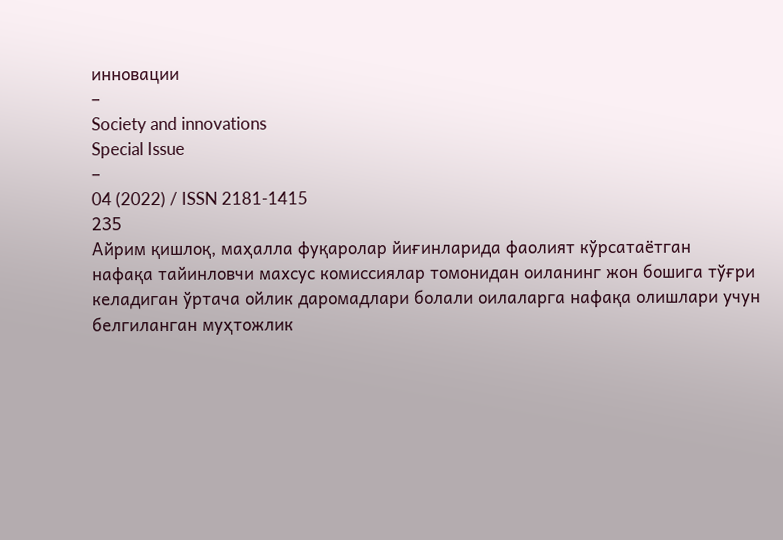инновации
–
Society and innovations
Special Issue
–
04 (2022) / ISSN 2181-1415
235
Айрим қишлоқ, маҳалла фуқаролар йиғинларида фаолият кўрсатаётган
нафақа тайинловчи махсус комиссиялар томонидан оиланинг жон бошига тўғри
келадиган ўртача ойлик даромадлари болали оилаларга нафақа олишлари учун
белгиланган муҳтожлик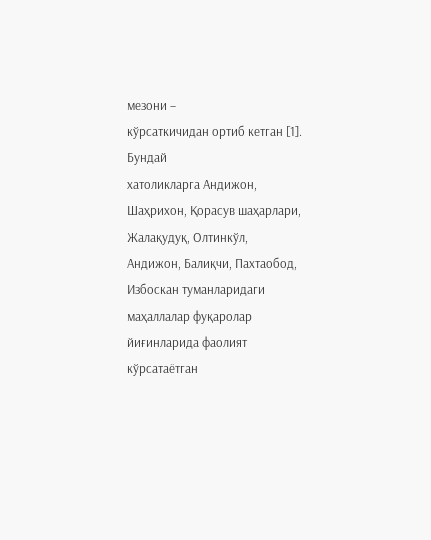мезони –
кўрсаткичидан ортиб кетган [1]. Бундай
хатоликларга Андижон, Шаҳрихон, Қорасув шаҳарлари, Жалақудуқ, Олтинкўл,
Андижон, Балиқчи, Пахтаобод, Избоскан туманларидаги маҳаллалар фуқаролар
йиғинларида фаолият кўрсатаётган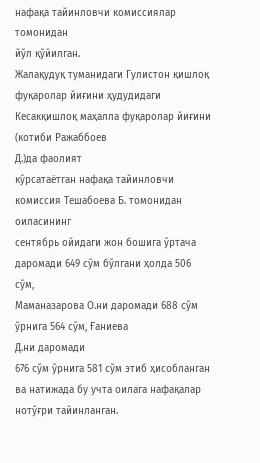нафақа тайинловчи комиссиялар томонидан
йўл қўйилган.
Жалақудуқ туманидаги Гулистон қишлоқ фуқаролар йиғини ҳудудидаги
Кесакқишлоқ маҳалла фуқаролар йиғини (котиби Ражаббоев
Д.)да фаолият
кўрсатаётган нафақа тайинловчи комиссия Тешабоева Б. томонидан оиласининг
сентябрь ойидаги жон бошига ўртача даромади 649 сўм бўлгани ҳолда 506 сўм,
Маманазарова О.ни даромади 688 сўм ўрнига 564 сўм, Ғаниева
Д.ни даромади
676 сўм ўрнига 581 сўм этиб ҳисобланган ва натижада бу учта оилага нафақалар
нотўғри тайинланган.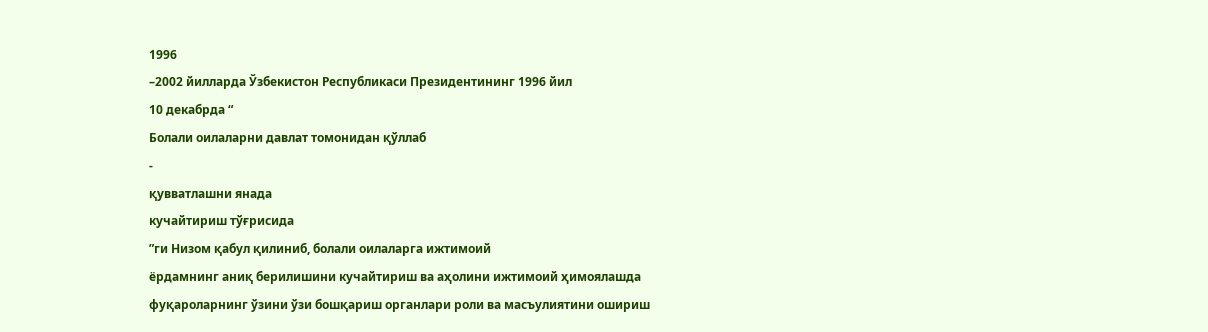1996
–2002 йилларда Ўзбекистон Республикаси Президентининг 1996 йил
10 декабрда “
Болали оилаларни давлат томонидан қўллаб
-
қувватлашни янада
кучайтириш тўғрисида
”ги Низом қабул қилиниб, болали оилаларга ижтимоий
ёрдамнинг аниқ берилишини кучайтириш ва аҳолини ижтимоий ҳимоялашда
фуқароларнинг ўзини ўзи бошқариш органлари роли ва масъулиятини ошириш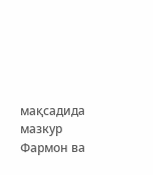мақсадида мазкур Фармон ва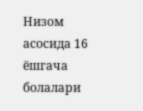Низом асосида 16 ёшгача болалари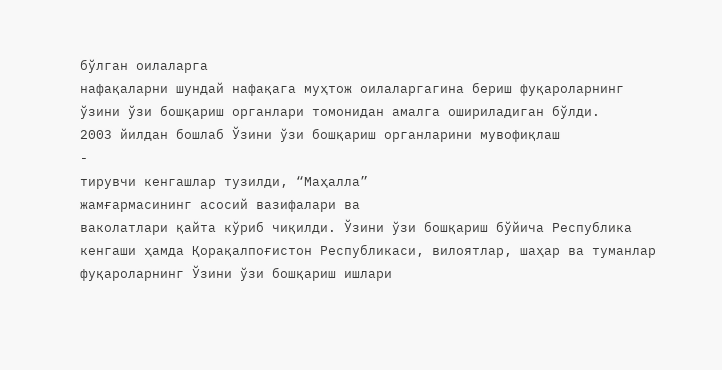бўлган оилаларга
нафақаларни шундай нафақага муҳтож оилаларгагина бериш фуқароларнинг
ўзини ўзи бошқариш органлари томонидан амалга ошириладиган бўлди.
2003 йилдан бошлаб Ўзини ўзи бошқариш органларини мувофиқлаш
-
тирувчи кенгашлар тузилди, “Маҳалла”
жамғармасининг асосий вазифалари ва
ваколатлари қайта кўриб чиқилди. Ўзини ўзи бошқариш бўйича Республика
кенгаши ҳамда Қорақалпоғистон Республикаси, вилоятлар, шаҳар ва туманлар
фуқароларнинг Ўзини ўзи бошқариш ишлари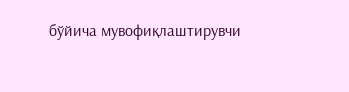бўйича мувофиқлаштирувчи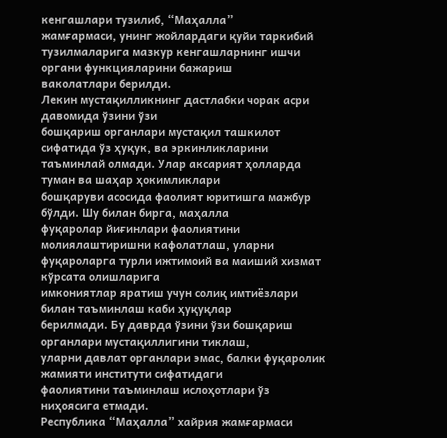кенгашлари тузилиб, “Маҳалла”
жамғармаси, унинг жойлардаги қуйи таркибий
тузилмаларига мазкур кенгашларнинг ишчи органи функцияларини бажариш
ваколатлари берилди.
Лекин мустақилликнинг дастлабки чорак асри давомида ўзини ўзи
бошқариш органлари мустақил ташкилот сифатида ўз ҳуқук, ва эркинликларини
таъминлай олмади. Улар аксарият ҳолларда туман ва шаҳар ҳокимликлари
бошқаруви асосида фаолият юритишга мажбур бўлди. Шу билан бирга, маҳалла
фуқаролар йиғинлари фаолиятини молиялаштиришни кафолатлаш, уларни
фуқароларга турли ижтимоий ва маиший хизмат кўрсата олишларига
имкониятлар яратиш учун солиқ имтиёзлари билан таъминлаш каби ҳуқуқлар
берилмади. Бу даврда ўзини ўзи бошқариш органлари мустақиллигини тиклаш,
уларни давлат органлари эмас, балки фуқаролик жамияти институти сифатидаги
фаолиятини таъминлаш ислоҳотлари ўз ниҳоясига етмади.
Республика “Маҳалла” хайрия жамғармаси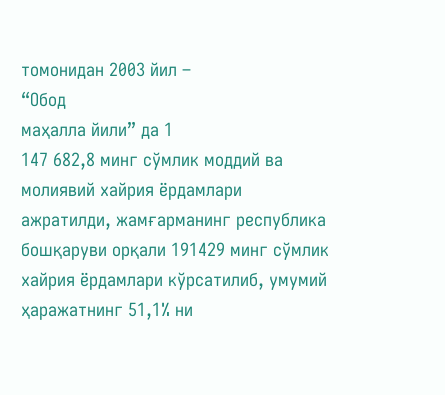томонидан 2003 йил –
“Обод
маҳалла йили” да 1
147 682,8 минг сўмлик моддий ва молиявий хайрия ёрдамлари
ажратилди, жамғарманинг республика бошқаруви орқали 191429 минг сўмлик
хайрия ёрдамлари кўрсатилиб, умумий ҳаражатнинг 51,1% ни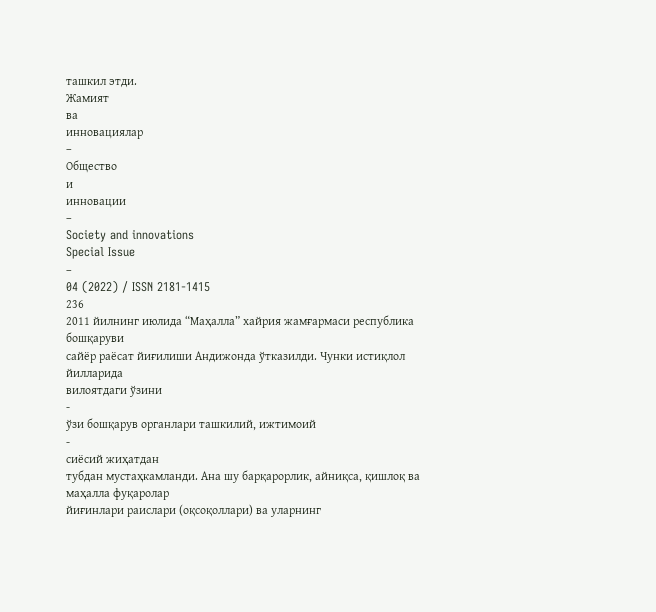ташкил этди.
Жамият
ва
инновациялар
–
Общество
и
инновации
–
Society and innovations
Special Issue
–
04 (2022) / ISSN 2181-1415
236
2011 йилнинг июлида “Маҳалла” хайрия жамғармаси республика бошқаруви
сайёр раёсат йиғилиши Андижонда ўтказилди. Чунки истиқлол йилларида
вилоятдаги ўзини
-
ўзи бошқарув органлари ташкилий, ижтимоий
-
сиёсий жиҳатдан
тубдан мустаҳкамланди. Ана шу барқарорлик, айниқса, қишлоқ ва маҳалла фуқаролар
йиғинлари раислари (оқсоқоллари) ва уларнинг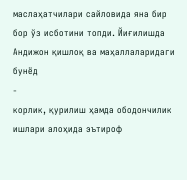маслаҳатчилари сайловида яна бир
бор ўз исботини топди. Йиғилишда Андижон қишлоқ ва маҳаллаларидаги бунёд
-
корлик, қурилиш ҳамда ободончилик ишлари алоҳида эътироф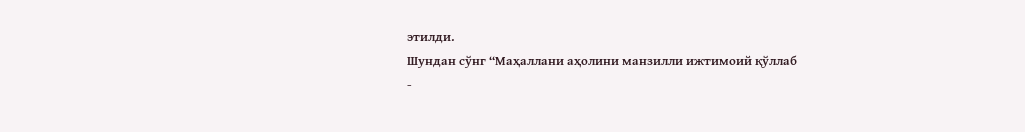этилди.
Шундан сўнг “Маҳаллани аҳолини манзилли ижтимоий қўллаб
-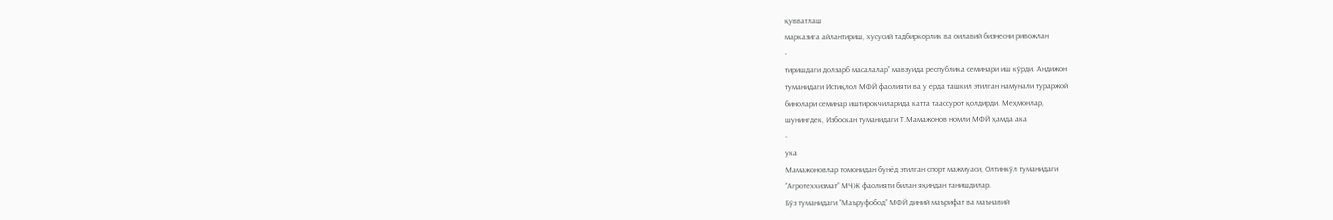қувватлаш
марказига айлантириш, хусусий тадбиркорлик ва оилавий бизнесни ривожлан
-
тиришдаги долзарб масалалар” мавзуида республика семинари иш кўрди. Андижон
туманидаги Истиқлол МФЙ фаолияти ва у ерда ташкил этилган намунали тураржой
бинолари семинар иштирокчиларида катта таассурот қолдирди. Меҳмонлар,
шунингдек, Избоскан туманидаги Т.Мамажонов номли МФЙ ҳамда ака
-
ука
Мамажоновлар томонидан бунёд этилган спорт мажмуаси, Олтинкўл туманидаги
“Агротеххизмат” МЧЖ фаолияти билан яқиндан танишдилар.
Бўз туманидаги “Маъруфобод” МФЙ диний маърифат ва маънавий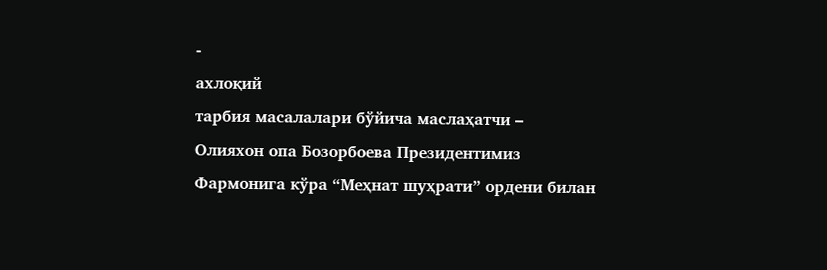-
ахлоқий
тарбия масалалари бўйича маслаҳатчи –
Олияхон опа Бозорбоева Президентимиз
Фармонига кўра “Меҳнат шуҳрати” ордени билан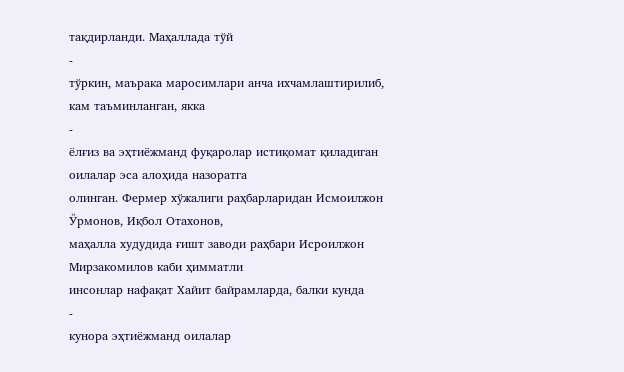тақдирланди. Маҳаллада тўй
-
тўркин, маърака маросимлари анча ихчамлаштирилиб, кам таъминланган, якка
-
ёлғиз ва эҳтиёжманд фуқаролар истиқомат қиладиган оилалар эса алоҳида назоратга
олинган. Фермер хўжалиги раҳбарларидан Исмоилжон Ўрмонов, Иқбол Отахонов,
маҳалла худудида ғишт заводи раҳбари Исроилжон Мирзакомилов каби ҳимматли
инсонлар нафақат Хайит байрамларда, балки кунда
-
кунора эҳтиёжманд оилалар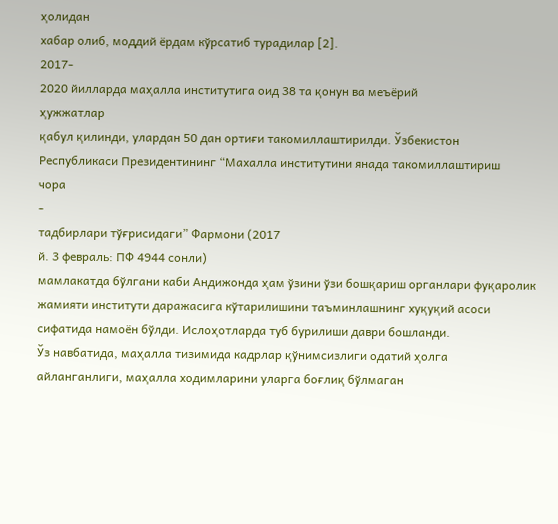ҳолидан
хабар олиб, моддий ёрдам кўрсатиб турадилар [2].
2017-
2020 йилларда маҳалла институтига оид 38 та қонун ва меъёрий
ҳужжатлар
қабул қилинди, улардан 50 дан ортиғи такомиллаштирилди. Ўзбекистон
Республикаси Президентининг “Махалла институтини янада такомиллаштириш
чора
-
тадбирлари тўғрисидаги” Фармони (2017
й. 3 февраль: ПФ 4944 сонли)
мамлакатда бўлгани каби Андижонда ҳам ўзини ўзи бошқариш органлари фуқаролик
жамияти институти даражасига кўтарилишини таъминлашнинг хуқуқий асоси
сифатида намоён бўлди. Ислоҳотларда туб бурилиши даври бошланди.
Ўз навбатида, маҳалла тизимида кадрлар қўнимсизлиги одатий ҳолга
айланганлиги, маҳалла ходимларини уларга боғлиқ бўлмаган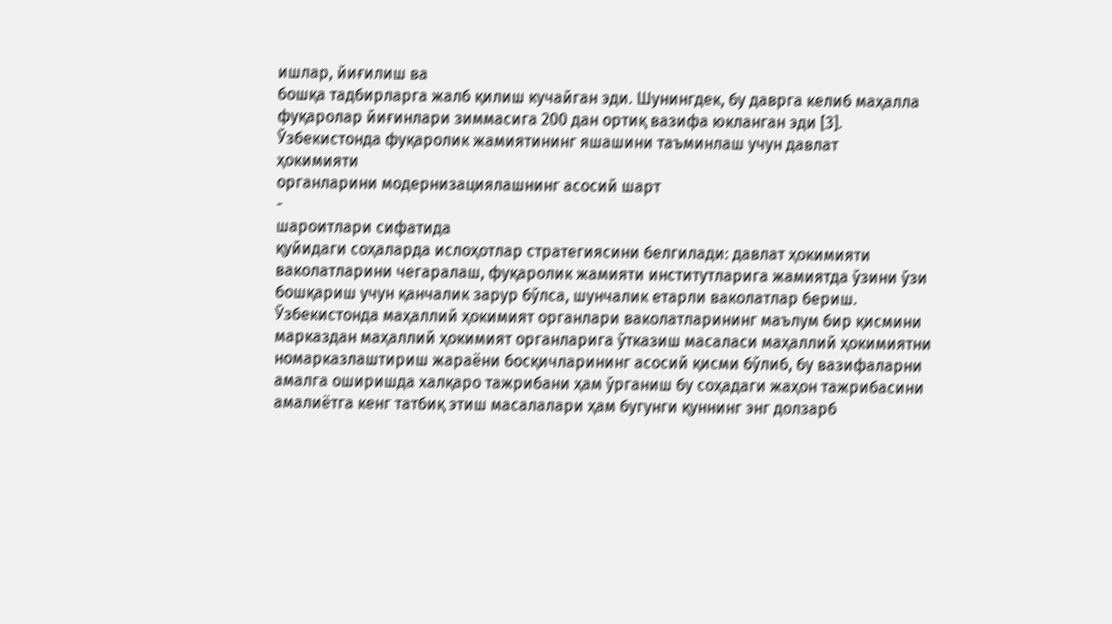ишлар, йиғилиш ва
бошқа тадбирларга жалб қилиш кучайган эди. Шунингдек, бу даврга келиб маҳалла
фуқаролар йиғинлари зиммасига 200 дан ортиқ вазифа юкланган эди [3].
Ўзбекистонда фуқаролик жамиятининг яшашини таъминлаш учун давлат
ҳокимияти
органларини модернизациялашнинг асосий шарт
-
шароитлари сифатида
қуйидаги соҳаларда ислоҳотлар стратегиясини белгилади: давлат ҳокимияти
ваколатларини чегаралаш, фуқаролик жамияти институтларига жамиятда ўзини ўзи
бошқариш учун қанчалик зарур бўлса, шунчалик етарли ваколатлар бериш.
Ўзбекистонда маҳаллий ҳокимият органлари ваколатларининг маълум бир қисмини
марказдан маҳаллий ҳокимият органларига ўтказиш масаласи маҳаллий ҳокимиятни
номарказлаштириш жараёни босқичларининг асосий қисми бўлиб, бу вазифаларни
амалга оширишда халқаро тажрибани ҳам ўрганиш бу соҳадаги жаҳон тажрибасини
амалиётга кенг татбиқ этиш масалалари ҳам бугунги қуннинг энг долзарб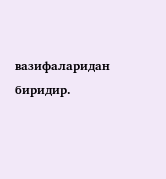вазифаларидан биридир.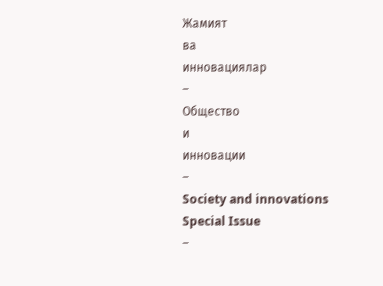Жамият
ва
инновациялар
–
Общество
и
инновации
–
Society and innovations
Special Issue
–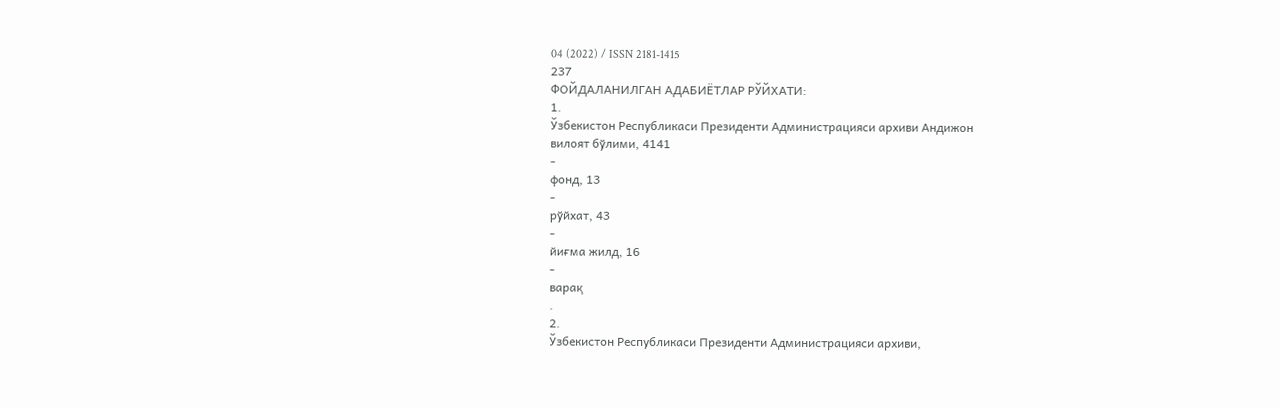04 (2022) / ISSN 2181-1415
237
ФОЙДАЛАНИЛГАН АДАБИЁТЛАР РЎЙХАТИ:
1.
Ўзбекистон Республикаси Президенти Администрацияси архиви Андижон
вилоят бўлими, 4141
-
фонд, 13
-
рўйхат, 43
-
йиғма жилд, 16
-
варақ
.
2.
Ўзбекистон Республикаси Президенти Администрацияси архиви,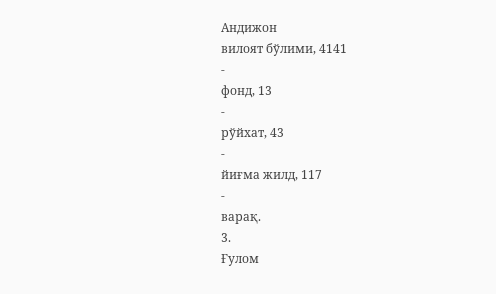Андижон
вилоят бўлими, 4141
-
фонд, 13
-
рўйхат, 43
-
йиғма жилд, 117
-
варақ.
3.
Ғулом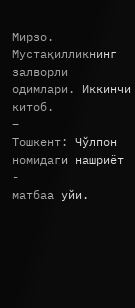Мирзо. Мустақилликнинг залворли одимлари. Иккинчи китоб.
–
Тошкент: Чўлпон номидаги нашриёт
-
матбаа уйи.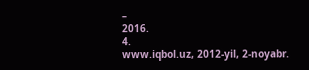–
2016.
4.
www.iqbol.uz, 2012-yil, 2-noyabr.